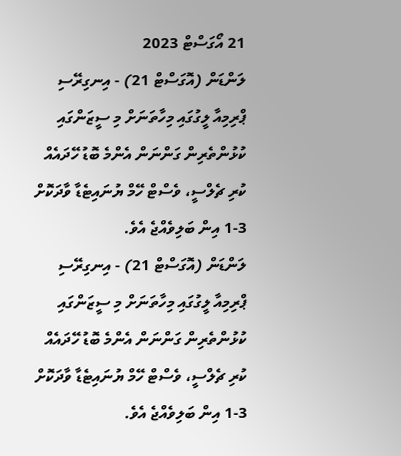21 އޯގަސްޓް 2023
ލަންޑަން (އޮގަސްޓް 21) - އިނގިރޭސި ޕްރިމިއާ ލީގުގައި މިހާތަނަށް މި ސީޒަންގައި ކުޅުންތެރިން ގަންނަން އެންމެ ބޮޑު ހޭދައެއް ކުރި ޗެލްސީ، ވެސްޓް ހޭމް ޔުނައިޓެޑާ ވާދަކޮށް 3-1 އިން ބަލިވެއްޖެ އެވެ.
ލަންޑަން (އޮގަސްޓް 21) - އިނގިރޭސި ޕްރިމިއާ ލީގުގައި މިހާތަނަށް މި ސީޒަންގައި ކުޅުންތެރިން ގަންނަން އެންމެ ބޮޑު ހޭދައެއް ކުރި ޗެލްސީ، ވެސްޓް ހޭމް ޔުނައިޓެޑާ ވާދަކޮށް 3-1 އިން ބަލިވެއްޖެ އެވެ.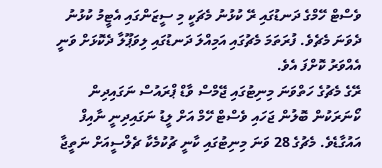ވެސްޓް ހޭމްގެ ދަނޑުގައި ރޭ ކުޅުނު މެޗަކީ މި ސީޒަންގައި އެޓީމު ކުޅުނު ދެވަނަ މެޗެވެ. ފުރަތަމަ މެޗުގައި އަމިއްލަ ދަނޑުގައި ލިވަޕޫލާ ދެކޮޅަށް ވަނީ އެއްވަރު ކޮށްފަ އެވެ.
ރޭގެ މެޗުގެ ހަތްވަނަ މިނިޓުގައި ޖޭމްސް ވާޑް ޕްރައުސް ނަގައިދިން ކޯނަރަކުން ބޮލުން ޖަހައި ވެސްޓް ހޭމް އަށް ލީޑު ނަގައިދިނީ ނާއިފް އައުގާޑެވެ. މެޗުގެ 28 ވަނަ މިނިޓުގައި ކާނީ ޗުކުމެކާ ޗެލްސީއަށް ނަތީޖާ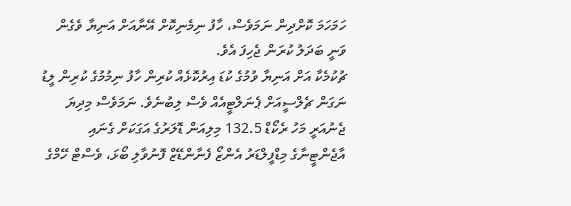ހަމަހަމަ ކޮށްދިން ނަމަވެސް، ހާފު ނިމެނިކޮށް އޭނާއަށް އަނިޔާ ވެގެން ވަނީ ބަދަލު ކުރަން ޖެހިފަ އެވެ.
ޗުކުމެކާ އަށް އަނިޔާ ވުމުގެ ކުޑަ އިރުކޮޅެއް ކުރިން ހާފު ނިމުމުގެ ކުރިން ލީޑު ނަގަން ޗެލްސީއަށް ޕެނަލްޓީއެއް ވެސް ލިބުނެވެ. ނަމަވެސް މިދިޔަ ޖެނުއަރީ މަހު ރެކޯޑް 132.5 މިލިއަން ޑޮލަރުގެ އަގަކަށް ގެނައި އާޖެންޓީނާގެ މިޑްފީލްޑަރު އެންޒޯ ފެނާންޑޭޒް ފޮނުވާލި ބޯޅަ، ވެސްޓް ހޭމްގެ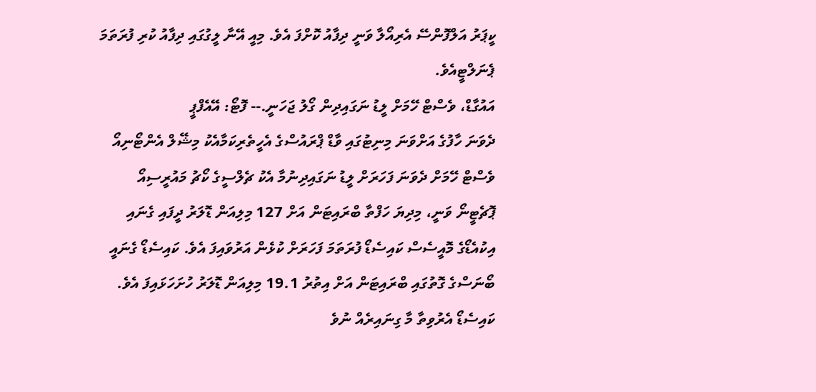ކީޕަރު އަލްފޮންސޭ އެރިއޯލާ ވަނީ ދިފާއު ކޮށްފަ އެވެ. މިއީ އޭނާ ލީގުގައި ދިފާއު ކުރި ފުރަތަމަ ޕެނަލްޓީއެވެ.
އައުގާޑް، ވެސްޓް ހޭމަށް ލީޑު ނަގައިދިން ގޯލު ޖަހަނީ.-- ފޮޓޯ: އޭއެފްޕީ
ދެވަނަ ހާފުގެ އަށްވަނަ މިނިޓުގައި ވާޑް ޕްރައުސްގެ އެހީތެރިކަމާއެކު މިޝޭލް އެންޓޯނިއޯ ވެސްޓް ހޭމަށް ދެވަނަ ފަހަރަށް ލީޑު ނަގައިދިނުމާ އެކު ޗެލްސީގެ ކޯޗު މައުރީސިއޯ ޕޮޗެޓީނޯ ވަނީ، މިދިޔަ ހަފްތާ ބްރައިޓަން އަށް 127 މިލިއަން ޑޮލަރު ދީފައި ގެނައި އިކުއެޑޯގެ މޮއީސެސް ކައިސެޑޯ ފުރަތަމަ ފަހަރަށް ކުޅެން އަރުވައިފަ އެވެ. ކައިސެޑޯ ގެނައީ ބޯނަސްގެ ގޮތުގައި ބްރައިޓަން އަށް އިތުރު 19.1 މިލިއަން ޑޮލަރު ހުށަހަޅައިފަ އެވެ.
ކައިސެޑޯ އެރުވިތާ މާ ގިނައިރެއް ނުވެ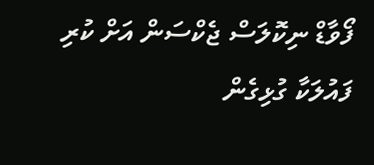ފޯވާޑް ނިކޮލަސް ޖެކްސަން އަށް ކުރި ފައުލަކާ ގުޅިގެން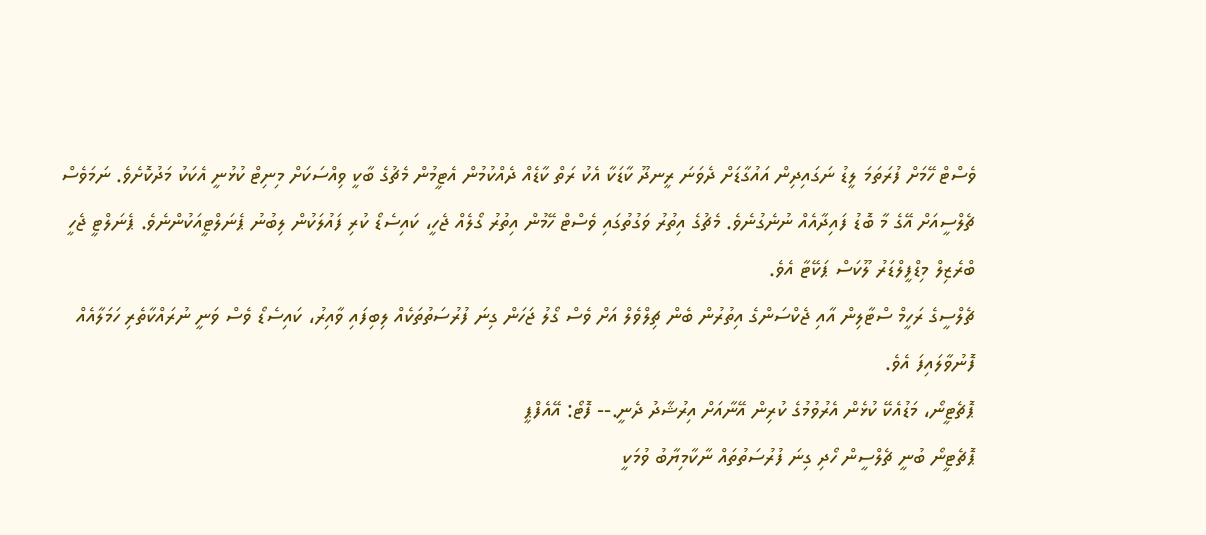ވެސްޓް ހޭމަށް ފުރަތަމަ ލީޑު ނަގައިދިން އައުގާޑަށް ދެވަނަ ރީނދޫ ކާޑަކާ އެކު ރަތް ކާޑެއް ދެއްކުމުން އެޓީމުން މެޗުގެ ބާކީ ވިއްސަކަށް މިނިޓް ކުޅުނީ އެކަކު މަދުކޮށެވެ. ނަމަވެސް ޗެލްސީއަށް އޭގެ މާ ބޮޑު ފައިދާއެއް ނުނެގުނެވެ. މެޗުގެ އިތުރު ވަގުތުގައި ވެސްޓް ހޭމުން އިތުރު ގޯލެއް ޖެހީ، ކައިސެޑޯ ކުރި ފައުލަކުން ލިބުނު ޕެނަލްޓީއަކުންނެވެ. ޕެނަލްޓީ ޖެހީ ބްރެޒިލް މިޑްފީލްޑަރު ލޫކަސް ޕަކޭޓާ އެވެ.
ޗެލްސީގެ ރަހީމް ސްޓާލިން އާއި ޖެކްސަންގެ އިތުރުން ބެން ޗިލްވެލް އަށް ވެސް ގޯލު ޖަހަން ގިނަ ފުރުސަތުތަކެއް ލިބިފައި ވާއިރު، ކައިސެޑޯ ވެސް ވަނީ ނުރައްކާތެރި ހަމަލާއެއް ފޮނުވާލައިފަ އެވެ.
ޕޮޗެޓީނޯ، މަޑުއެކޭ ކުޅެން އެރުވުމުގެ ކުރިން އޭނާއަށް އިރުޝާދު ދެނީ.-- ފޮޓޯ: އޭއެފްޕީ
ޕޮޗެޓީނޯ ބުނީ ޗެލްސީން ހޯދި ގިނަ ފުރުސަތުތައް ނާކާމިޔާބު ވުމަކީ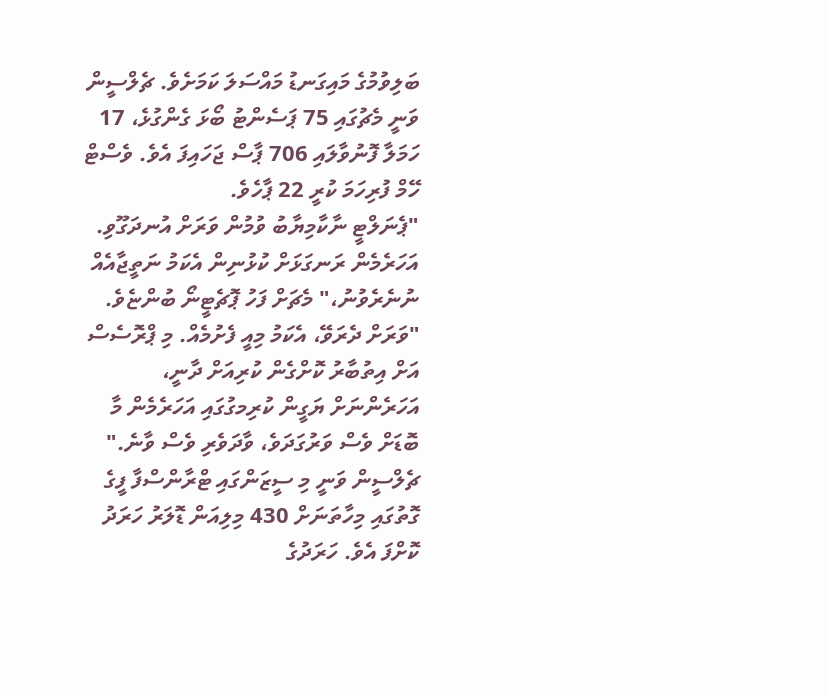ބަލިވުމުގެ މައިގަނޑު މައްސަލަ ކަމަށެވެ. ޗެލްސީން ވަނީ މެޗުގައި 75 ޕަސެންޓު ބޯޅަ ގެންގުޅެ، 17 ހަމަލާ ފޮނުވާލައި 706 ޕާސް ޖަހައިފަ އެވެ. ވެސްޓް ހޭމް ފުރިހަމަ ކުރީ 22 ޕާހެވެ.
"ޕެނަލްޓީ ނާކާމިޔާބު ވުމުން ވަރަށް އުނދަގޫވި. އަހަރެމެން ރަނގަޅަށް ކުޅުނިން އެކަމު ނަތީޖާއެއް ނުނެރެވުނު،" މެޗަށް ފަހު ޕޮޗެޓީނޯ ބުންޏެވެ.
"ވަރަށް ދެރަވޭ، އެކަމު މިއީ ފެށުމެއް. މި ޕްރޮސެސް އަށް އިތުބާރު ކޮށްގެން ކުރިއަށް ދާނީ، އަހަރެންނަށް ޔަގީން ކުރިމގުގައި އަހަރެމެން މާ ބޮޑަށް ވެސް ވަރުގަދަވެ، ވާދަވެރި ވެސް ވާނެ."
ޗެލްސީން ވަނީ މި ސީޒަންގައި ޓްރާންސްފާ ފީގެ ގޮތުގައި މިހާތަނަށް 430 މިލިއަން ޑޮލަރު ހަރަދު ކޮށްފަ އެވެ. ހަރަދުގެ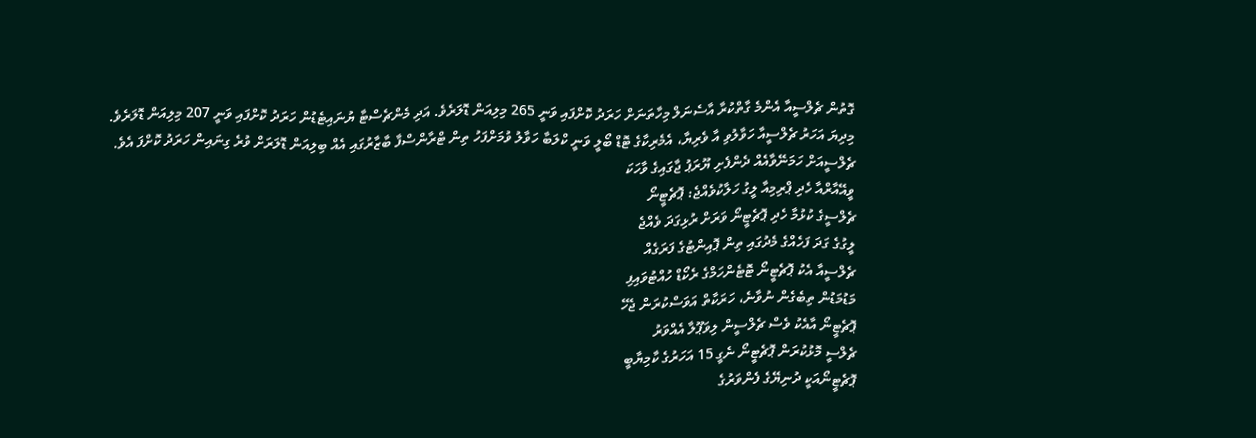ގޮތުން ޗެލްސީއާ އެންމެ ގާތްކުރާ އާސެނަލް މިހާތަނަށް ހަރަދު ކޮށްފައި ވަނީ 265 މިލިއަން ޑޮލަރެވެ. އަދި މެންޗެސްޓާ ޔުނައިޓެޑުން ހަރަދު ކޮށްފައި ވަނީ 207 މިލިއަން ޑޮލަރެވެ.
މިދިޔަ އަހަރު ޗެލްސީއާ ހަވާލުވި އާ ވެރިޔާ، އެމެރިކާގެ ޓޮޑް ބޯލީ ވަނީ ކްލަބާ ހަވާލު ވުމަށްފަހު ތިން ޓްރާންސްފާ ބާޒާރުގައި އެއް ބިލިއަން ޑޮލަރަށް ވުރެ ގިނައިން ހަރަދު ކޮށްފަ އެވެ.
ޗެލްސީއަށް ހަމަނޭވާއެއް ދެންފެށި ޔޫރަޕު ޖާގައިގެ ވާހަކަ
ވީއޭއާރްއާ ހެދި ޕްރިމިއާ ލީގު ހަލާކުވެއްޖެ: ޕޮޗެޓީނޯ
ޗެލްސީގެ ކުޅުމާ ހެދި ޕޮޗެޓީނޯ ވަރަށް ރުޅިގަދަ ވެއްޖެ
ލީގުގެ ގަދަ ފަހެއްގެ މެދުގައި ތިން ޕޮއިންޓުގެ ފަރަގެއް
ޗެލްސީއާ އެކު ޕޮޗެޓީނޯ ޓޮޓެންހަމްގެ ރެކޯޑް ހުއްޓުވައިފި
މަޑުމަޑުން ތިބެގެން ނުވާނެ، ހަރަކާތް އަވަސްކުރަން ޖެހޭ
ޕޮޗެޓީނޯ އާއެކު ވެސް ޗެލްސީން ލިވަޕޫލާ އެއްވަރު
ޗެލްސީ މޮޅުކުރަން ޕޮޗެޓީނޯ ނެގީ 15 އަހަރުގެ ކާމިޔާބީ
ޕޮޗެޓީނޯއަކީ ދުނިޔޭގެ ފެންވަރުގެ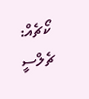ކޯޗެއް: ޗެލްސީ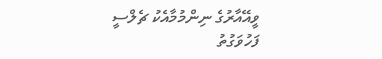ވީއޭއާރުގެ ނިންމުމާއެކު ޗެލްސީ ފަހުވަގުތު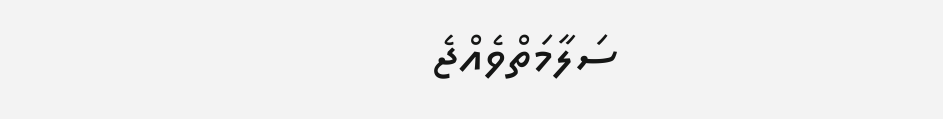ސަލާމަތްވެއްޖެ